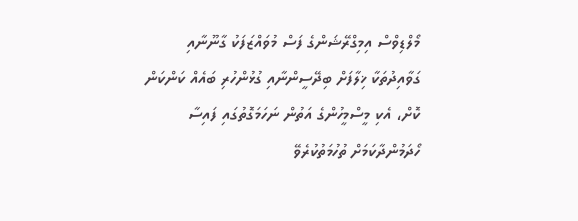މޯލްޑިވްސް އިމިގްރޭޝަންގެ ފަސް މުވައްޒަފަކު ގާނޫނާއި ގަވާއިދުތަކާ ޚިލާފަށް ބިދޭސީންނާއި ގުޅުންހުރި ބައެއް ކަންކަން ކޮށް، އެކި މީސްމީހުންގެ އަތުން ނަހަމަގޮތުގައި ފައިސާ ހޯދަމުންދާކަމަށް ތުހުމަތުކުރެވޭ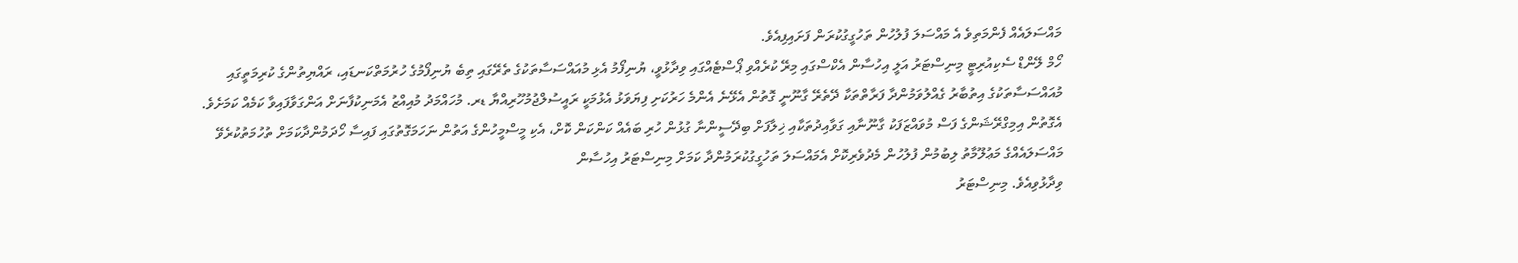މައްސަލައެއް ފެންމަތިވެ އެ މައްސަލަ ފުލުހުން ތަހުގީގުކުރަން ފަށައިފިއެވެ.
ހޯމް ލޭންޑް ސެކިއުރިޓީ މިނިސްޓަރު އަލީ އިހުސާން އެކްސްގައި މިރޭ ކުރެއްވި ޕޯސްޓެއްގައި ވިދާޅުވީ، ޔުނިފޯމު އެޅި މުއައްސަސާތަކުގެ ތެރޭގައި ތިބެ ޔުނިފޯމުގެ ހުރުމަތްކަނޑައި، ރައްޔިތުންގެ ކުރިމަތީގައި މުއައްސަސާތަކުގެ އިތުބާރު ގެއްލުވަމުންދާ ފަރާތްތަކާ ދޭތެރޭ ގާނޫނީ ގޮތުން އެޅޭނެ އެންމެ ހަރުކަށި ފިޔަވަޅު އެޅުމަކީ ރައީސުލްޖުމުހޫރިއްޔާ ޑރ. މުހައްމަދު މުއިއްޒު އެމަނިކުފާނަށް އަންގަވާފައިވާ ކަމެއް ކަމަށެވެ. އެގޮތުން އިމިގްރޭޝަންގެ ފަސް މުވައްޒަފަކު ގާނޫނާއި ގަވާއިދުތަކާއި ޚިލާފަށް ބިދޭސީންނާ ގުޅުން ހުރި ބައެއް ކަންކަން ކޮށް، އެކި މީސްމީހުންގެ އަތުން ނަހަމަގޮތުގައި ފައިސާ ހޯދަމުންދާކަމަށް ތުހުމަތުކުރެވޭ މައްސަލައެއްގެ މަޢުލޫމާތު ލިބުމުން ފުލުހުން މެދުވެރިކޮށް އެމައްސަލަ ތަހުގީގުކުރަމުންދާ ކަމަށް މިނިސްޓަރު އިހުސާން
ވިދާޅުވިއެވެ. މިނިސްޓަރު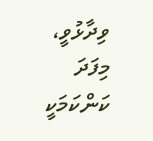ވިދާޅުވީ، މިފަދަ ކަންކަމަކީ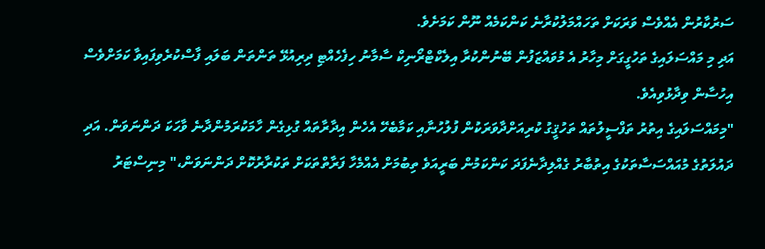ސަރުކާރުން އެއްވެސް ވަރަކަށް ތަހައްމަލުކުރާނެ ކަންކަމެއް ނޫން ކަމަށެވެ.
އަދި މި މައްސަލައިގެ ތަހުގީގަށް މިހާރު އެ މުވައްޒަފުން ބޭނުންކުރާ އިލެކްޓްރޯނިކް ސާމާނު ހިފެހެއްޓި ދިރިއުޅޭ ތަންތަން ބަލައި ފާސްކުރެވިފައިވާ ކަމަށްވެސް އިހުސާން ވިދާޅުވިއެވެ.
"މިމައްސަލައިގެ އިތުރު ތަފްސީލުތައް ތަހުޤީގު ކުރިއަށްދާވަރަކުން ފުލުހުނާއި ކަމާބެހޭ އެހެން އިދާރާތައް ގުޅިގެން ހާމަކުރަމުންދާނެ ވާހަކަ ދަންނަވަން. އަދި ދައުލަތުގެ މުއައްސަސާތަކުގެ އިތުބާރު ގެއްލިދާނެފަދަ ކަންކަމުން ބަރީއަވެ ތިބުމަށް އެއްމެހާ ފަރާތްތަކަށް ތަކުރާރުކޮށް ދަންނަވަން،" މިނިސްޓަރު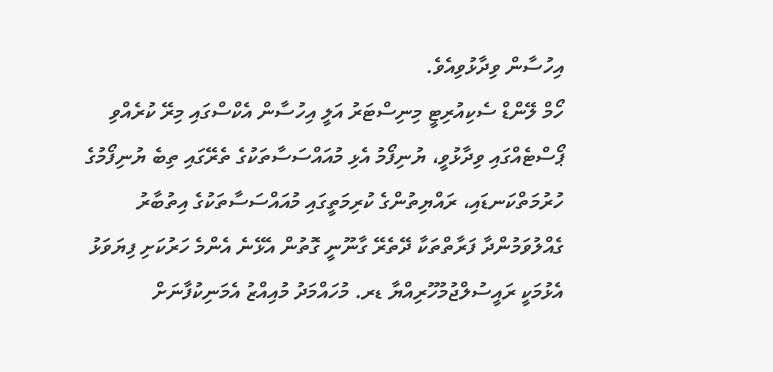އިހުސާން ވިދާޅުވިއެވެ.
ހޯމް ލޭންޑް ސެކިއުރިޓީ މިނިސްޓަރު އަލީ އިހުސާން އެކްސްގައި މިރޭ ކުރެއްވި ޕޯސްޓެއްގައި ވިދާޅުވީ، ޔުނިފޯމު އެޅި މުއައްސަސާތަކުގެ ތެރޭގައި ތިބެ ޔުނިފޯމުގެ ހުރުމަތްކަނޑައި، ރައްޔިތުންގެ ކުރިމަތީގައި މުއައްސަސާތަކުގެ އިތުބާރު ގެއްލުވަމުންދާ ފަރާތްތަކާ ދޭތެރޭ ގާނޫނީ ގޮތުން އެޅޭނެ އެންމެ ހަރުކަށި ފިޔަވަޅު އެޅުމަކީ ރައީސުލްޖުމުހޫރިއްޔާ ޑރ. މުހައްމަދު މުއިއްޒު އެމަނިކުފާނަށް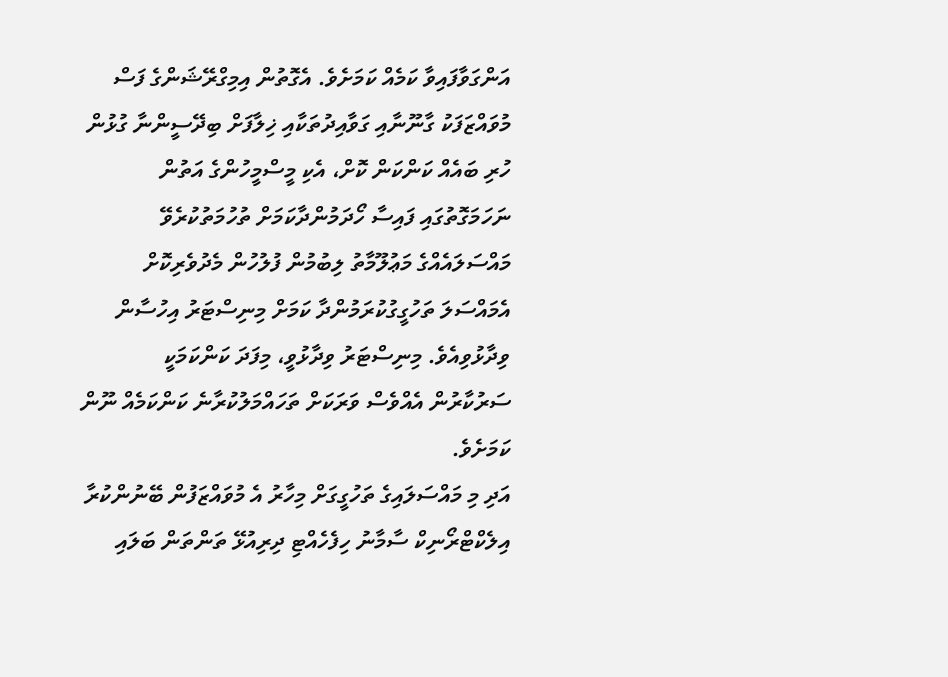އަންގަވާފައިވާ ކަމެއް ކަމަށެވެ. އެގޮތުން އިމިގްރޭޝަންގެ ފަސް މުވައްޒަފަކު ގާނޫނާއި ގަވާއިދުތަކާއި ޚިލާފަށް ބިދޭސީންނާ ގުޅުން ހުރި ބައެއް ކަންކަން ކޮށް، އެކި މީސްމީހުންގެ އަތުން ނަހަމަގޮތުގައި ފައިސާ ހޯދަމުންދާކަމަށް ތުހުމަތުކުރެވޭ މައްސަލައެއްގެ މަޢުލޫމާތު ލިބުމުން ފުލުހުން މެދުވެރިކޮށް އެމައްސަލަ ތަހުގީގުކުރަމުންދާ ކަމަށް މިނިސްޓަރު އިހުސާން
ވިދާޅުވިއެވެ. މިނިސްޓަރު ވިދާޅުވީ، މިފަދަ ކަންކަމަކީ ސަރުކާރުން އެއްވެސް ވަރަކަށް ތަހައްމަލުކުރާނެ ކަންކަމެއް ނޫން ކަމަށެވެ.
އަދި މި މައްސަލައިގެ ތަހުގީގަށް މިހާރު އެ މުވައްޒަފުން ބޭނުންކުރާ އިލެކްޓްރޯނިކް ސާމާނު ހިފެހެއްޓި ދިރިއުޅޭ ތަންތަން ބަލައި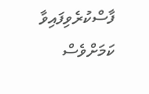ފާސްކުރެވިފައިވާ ކަމަށްވެސް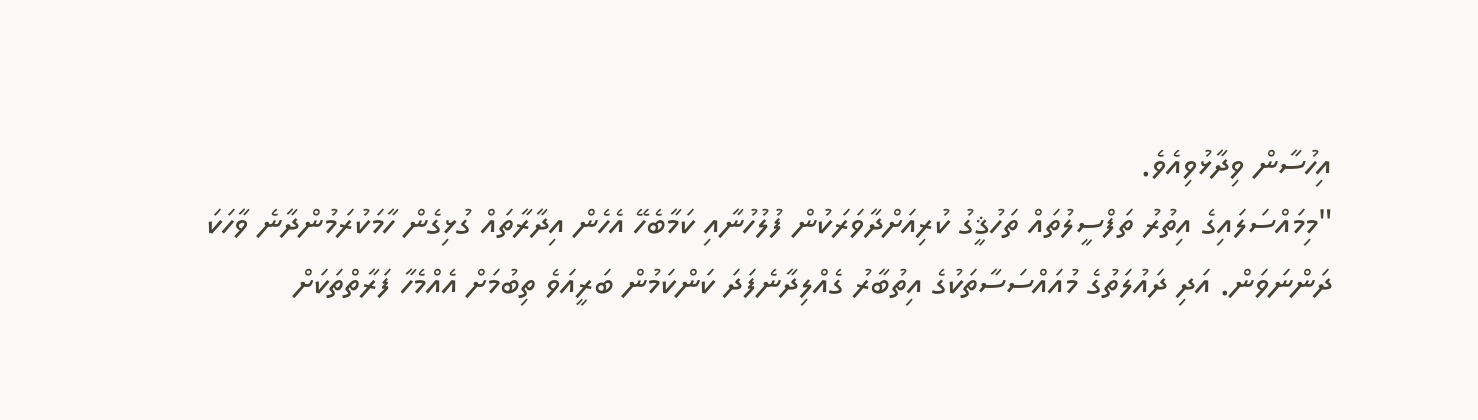އިހުސާން ވިދާޅުވިއެވެ.
"މިމައްސަލައިގެ އިތުރު ތަފްސީލުތައް ތަހުޤީގު ކުރިއަށްދާވަރަކުން ފުލުހުނާއި ކަމާބެހޭ އެހެން އިދާރާތައް ގުޅިގެން ހާމަކުރަމުންދާނެ ވާހަކަ ދަންނަވަން. އަދި ދައުލަތުގެ މުއައްސަސާތަކުގެ އިތުބާރު ގެއްލިދާނެފަދަ ކަންކަމުން ބަރީއަވެ ތިބުމަށް އެއްމެހާ ފަރާތްތަކަށް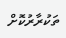ތަކުރާރުކޮށް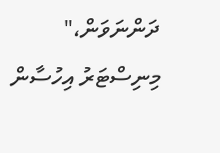ދަންނަވަން،" މިނިސްޓަރު އިހުސާން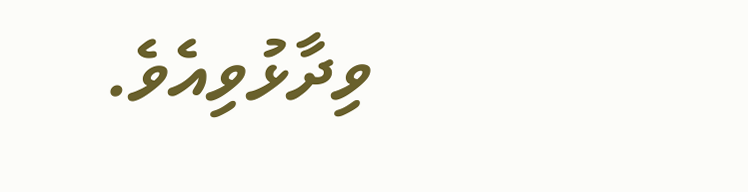ވިދާޅުވިއެވެ.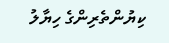ކިޔުންތެރިންގެ ހިޔާލު